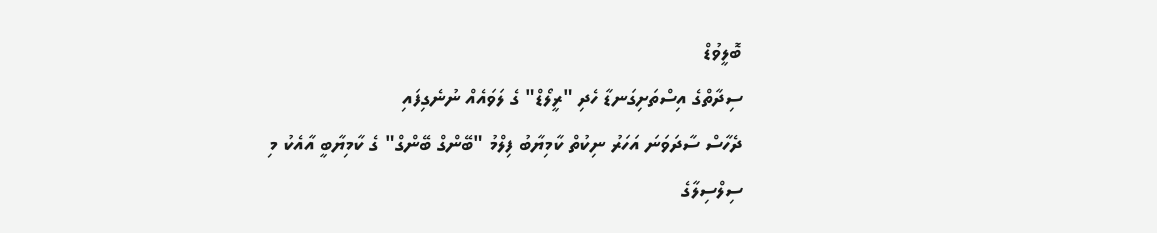ބޮލީވުޑް
ސިދާތްގެ އިސްތަށިގަނޑާ ހެދި "ރީލޯޑް" ގެ ލަވައެއް ނުނެގިފައި
ދެހާސް ސާދަވަނަ އަހަރު ނިކުތް ކާމިޔާބު ފިލްމު "ބޭންގް ބޭންގް" ގެ ކާމިޔާބީ އާއެކު މި ސިލްސިލާގެ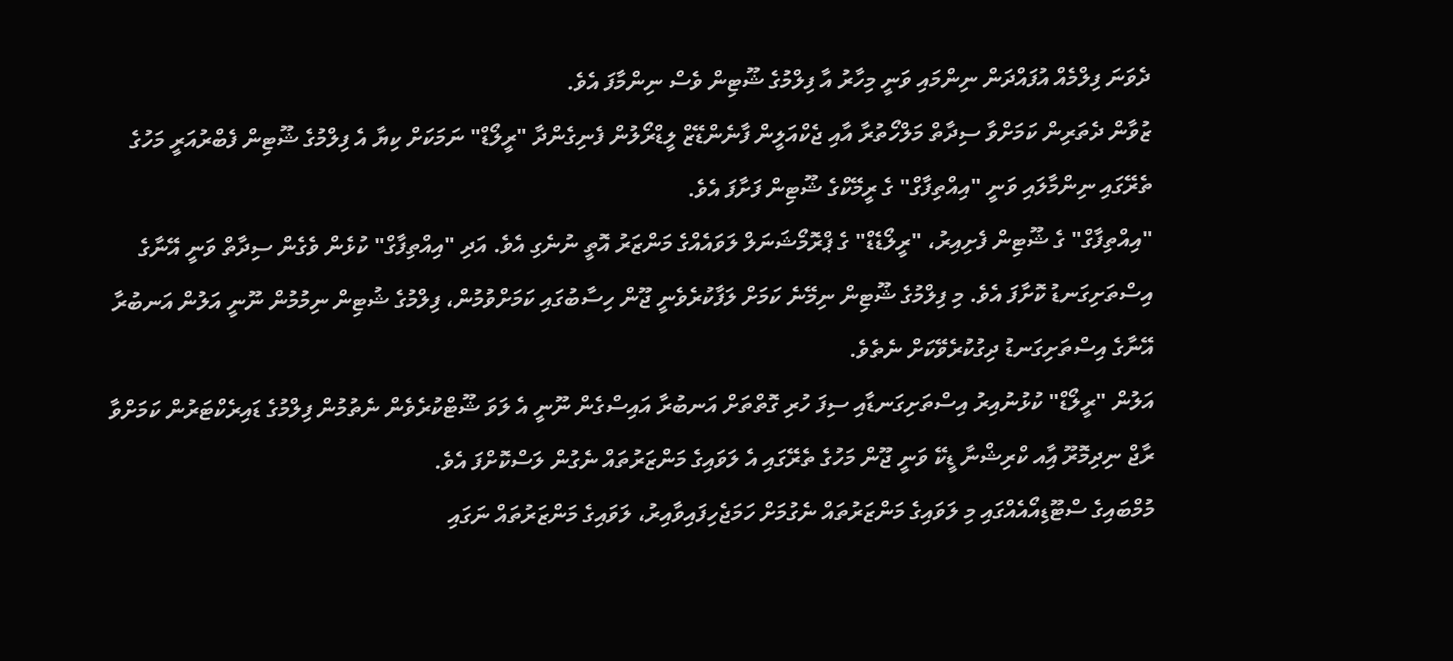ދެވަނަ ފިލްމެއް އުފައްދަން ނިންމައި ވަނީ މިހާރު އާ ފިލްމުގެ ޝޫޓިން ވެސް ނިންމާފަ އެވެ.
ޒުވާން ދެތަރިން ކަމަށްވާ ސިދާތް މަލްހޯތުރާ އާއި ޖެކްއަލީން ފާނެންޑޭޒް ލީޑްރޯލުން ފެނިގެންދާ "ރީލޯޑް" ނަމަކަށް ކިޔާ އެ ފިލްމުގެ ޝޫޓިން ފެބްރުއަރީ މަހުގެ ތެރޭގައި ނިންމާލައި ވަނީ "އިއްތިފާގް" ގެ ރީމޭކްގެ ޝޫޓިން ފަށާފަ އެވެ.
"އިއްތިފާގް" ގެ ޝޫޓިން ފެށިއިރު، "ރީލޯޑެޑް" ގެ ޕްރޮމޯޝަނަލް ލަވައެއްގެ މަންޒަރު އޮތީ ނުނެގި އެވެ. އަދި "އިއްތިފާގް" ކުޅެން ވެގެން ސިދާތް ވަނީ އޭނާގެ އިސްތަށިގަނޑު ކޮށާފަ އެވެ. މި ފިލްމުގެ ޝޫޓިން ނިމޭނެ ކަމަށް ލަފާކުރެވެނީ ޖޫން ހިސާބުގައި ކަމަށްވުމުން، ފިލްމުގެ ޝުޓިން ނިމުމުން ނޫނީ އަލުން އަނބުރާ އޭނާގެ އިސްތަށިގަނޑު ދިގުކުރެވޭކަށް ނެތެވެ.
އަލުން "ރީލޯޑް" ކުޅުނުއިރު އިސްތަށިގަނޑާއި ސިފަ ހުރި ގޮތްތަށް އަނބުރާ އައިސްގެން ނޫނީ އެ ލަވަ ޝޫޓްކުރެވެން ނެތުމުން ފިލްމުގެ ޑައިރެކްޓަރުން ކަމަށްވާ ރާޖް ނިދިމޮރޫ އާިއ ކްރިޝްނާ ޑީކޭ ވަނީ ޖޫން މަހުގެ ތެރޭގައި އެ ލަވައިގެ މަންޒަރުތައް ނެގުން ލަސްކޮށްފަ އެވެ.
މުމްބައިގެ ސްޓޫޑިއޯއެއްގައި މި ލަވައިގެ މަންޒަރުތައް ނެގުމަށް ހަމަޖެހިފައިވާއިރު، ލަވައިގެ މަންޒަރުތައް ނަގައި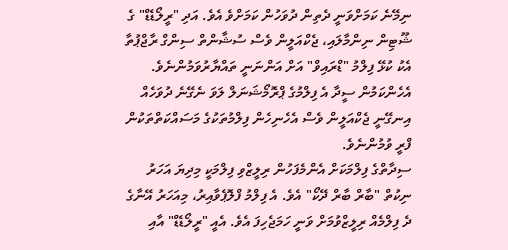ނިމޭނެ ކަމަށްވަނީ ދެތިން ދުވަހުން ކަމަށްވެ އެވެ. އަދި "ރީލޯޑެޑް" ގެ ޝޫޓިން ނިންމާލައި، ޖެކްއަލީން ވެސް ސުޝާންތް ސިންގް ރާޖްޕުތާ އެކު ކުޅޭ ފިލްމު "ޑްރައިވް" އަށް އަންނަނީ ތައްޔާރުވަމުންނެވެ. އެހެންކަމުން ސީދާ އެ ފިލްމުގެ ޕްރޮމޯޝަނަލް ލަވަ ނެގޭނެ ދުވަހެއް އިނގޭނީ ޖެކްއަލީން ވެސް އެހެނިހެން ފިލްމުތަކުގެ މަސައްކަތްތަކުން ފްރީ ވުމުންނެވެ.
ސިދާތްގެ ފިލްމަކަށް އެންމެފަހުން ރިލީޒްވި ފިލްމަކީ މިދިޔަ އަހަރު ނިކުތް "ބާރް ބާރް ދޭކޯ" އެވެ. އެ ފިލްމު ފްލޮޕެވާއިރު، މިއަހަރު އޭނާގެ ދެ ފިލްމެއް ރިލީޒްވުމަށް ވަނީ ހަމަޖެހިފަ އެވެ. އެއީ "ރީލޯޑެޑް" އާއި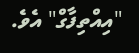"އިއްތިފާގް" އެވެ.